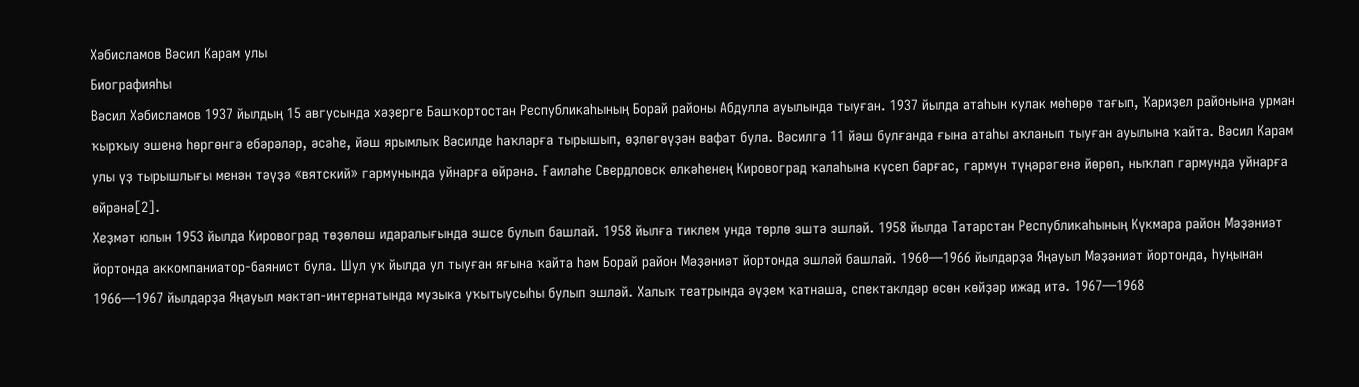Хәбисламов Вәсил Карам улы
Биографияһы
Вәсил Хәбисламов 1937 йылдың 15 авгусында хәҙерге Башҡортостан Республикаһының Борай районы Абдулла ауылында тыуған. 1937 йылда атаһын кулак мөһөрө тағып, Ҡариҙел районына урман ҡырҡыу эшенә һөргөнгә ебәрәләр, әсәһе, йәш ярымлыҡ Вәсилде һаҡларға тырышып, өҙлөгөүҙән вафат була. Вәсилгә 11 йәш булғанда ғына атаһы аҡланып тыуған ауылына ҡайта. Вәсил Карам улы үҙ тырышлығы менән тәүҙә «вятский» гармунында уйнарға өйрәнә. Ғаиләһе Свердловск өлкәһенең Кировоград ҡалаһына күсеп барғас, гармун түңәрәгенә йөрөп, ныҡлап гармунда уйнарға өйрәнә[2].
Хеҙмәт юлын 1953 йылда Кировоград төҙөлөш идаралығында эшсе булып башлай. 1958 йылға тиклем унда төрлө эштә эшләй. 1958 йылда Татарстан Республикаһының Күкмара район Мәҙәниәт йортонда аккомпаниатор-баянист була. Шул уҡ йылда ул тыуған яғына ҡайта һәм Борай район Мәҙәниәт йортонда эшләй башлай. 1960—1966 йылдарҙа Яңауыл Мәҙәниәт йортонда, һуңынан 1966—1967 йылдарҙа Яңауыл мәктәп-интернатында музыка уҡытыусыһы булып эшләй. Халыҡ театрында әүҙем ҡатнаша, спектаклдәр өсөн көйҙәр ижад итә. 1967—1968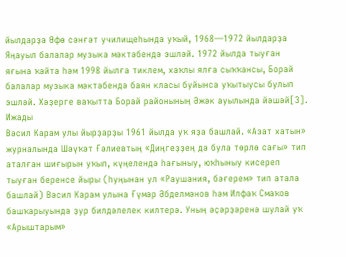йылдарҙа Өфө сәнғәт училищеһында уҡый, 1968—1972 йылдарҙа Яңауыл балалар музыка мәктәбендә эшләй. 1972 йылда тыуған яғына ҡайта һәм 1998 йылға тиклем, хаҡлы ялға сыҡҡансы, Борай балалар музыка мәктәбендә баян класы буйынса уҡытыусы булып эшләй. Хәҙерге ваҡытта Борай районының Әжәк ауылында йәшәй[3].
Ижады
Вәсил Карам улы йырҙарҙы 1961 йылда уҡ яҙа башлай. «Азат хатын» журналында Шәүҡәт Ғәлиевтың «Диңгеҙҙең дә була төрлө сағы» тип аталған шиғырын уҡып, күңелендә һағыныу, юҡһыныу кисереп тыуған беренсе йыры (һуңынан ул «Раушания, бәғерем» тип атала башлай) Вәсил Карам улына Ғүмәр Әбделмәнов һәм Илфаҡ Смаҡов башҡарыуында ҙур билдәлелек килтерә. Уның әҫәрҙәренә шулай уҡ «Арыштарым»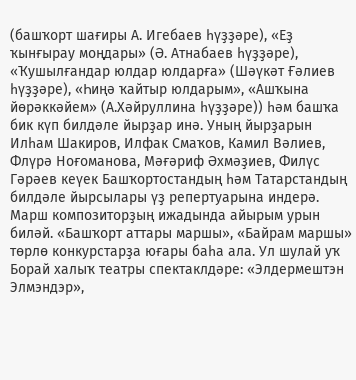(башҡорт шағиры А. Игебаев һүҙҙәре), «Еҙ ҡынғырау моңдары» (Ә. Атнабаев һүҙҙәре), «Ҡушылғандар юлдар юлдарға» (Шәүкәт Ғәлиев һүҙҙәре), «Һиңә ҡайтыр юлдарым», «Ашҡына йөрәккәйем» (А.Хәйруллина һүҙҙәре)) һәм башҡа бик күп билдәле йырҙар инә. Уның йырҙарын Илһам Шакиров, Илфак Смаҡов, Камил Вәлиев, Флүрә Ноғоманова, Мәғәриф Әхмәҙиев, Филүс Гәрәев кеүек Башҡортостандың һәм Татарстандың билдәле йырсылары үҙ репертуарына индерә. Марш композиторҙың ижадында айырым урын биләй. «Башҡорт аттары маршы», «Байрам маршы» төрлө конкурстарҙа юғары баһа ала. Ул шулай уҡ Борай халыҡ театры спектаклдәре: «Элдермештэн Элмэндэр»,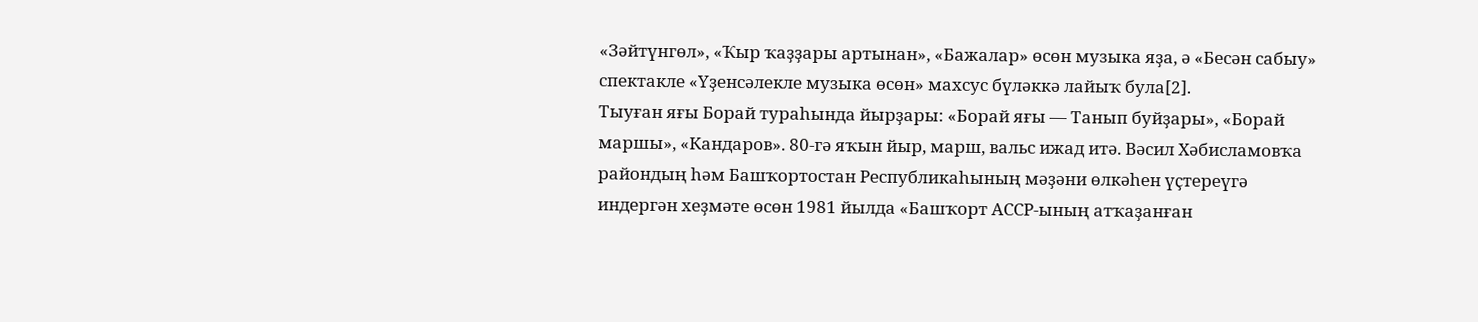«Зәйтүнгөл», «Ҡыр ҡаҙҙары артынан», «Бажалар» өсөн музыка яҙа, ә «Бесән сабыу» спектакле «Үҙенсәлекле музыка өсөн» махсус бүләккә лайыҡ була[2].
Тыуған яғы Борай тураһында йырҙары: «Борай яғы — Танып буйҙары», «Борай маршы», «Кандаров». 80-гә яҡын йыр, марш, вальс ижад итә. Вәсил Хәбисламовҡа райондың һәм Башҡортостан Республикаһының мәҙәни өлкәһен үҫтереүгә индергән хеҙмәте өсөн 1981 йылда «Башҡорт АССР-ының атҡаҙанған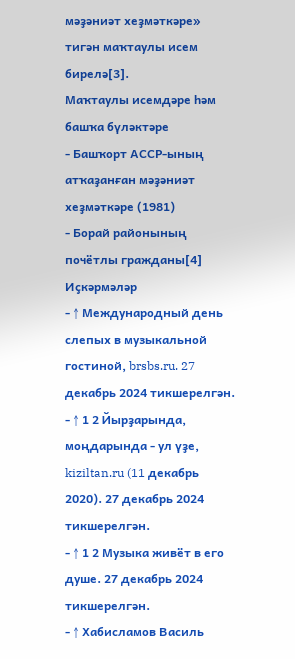мәҙәниәт хеҙмәткәре» тигән маҡтаулы исем бирелә[3].
Маҡтаулы исемдәре һәм башҡа бүләктәре
- Башҡорт АССР-ының атҡаҙанған мәҙәниәт хеҙмәткәре (1981)
- Борай районының почётлы гражданы[4]
Иҫкәрмәләр
- ↑ Международный день слепых в музыкальной гостиной, brsbs.ru. 27 декабрь 2024 тикшерелгән.
- ↑ 1 2 Йырҙарында, моңдарында - ул үҙе, kiziltan.ru (11 декабрь 2020). 27 декабрь 2024 тикшерелгән.
- ↑ 1 2 Музыка живёт в его душе. 27 декабрь 2024 тикшерелгән.
- ↑ Хабисламов Василь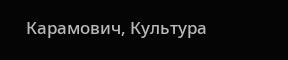Карамович, Культура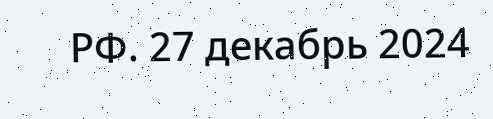РФ. 27 декабрь 2024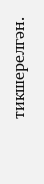тикшерелгән.